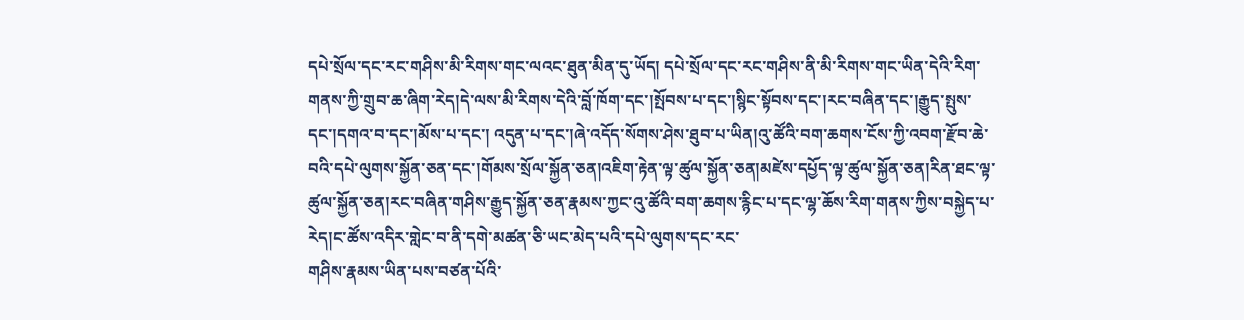དཔེ་སྲོལ་དང་རང་གཤིས་མི་རིགས་གང་ལའང་ཐུན་མིན་དུ་ཡོད། དཔེ་སྲོལ་དང་རང་གཤིས་ནི་མི་རིགས་གང་ཡིན་དེའི་རིག་གནས་ཀྱི་གྲུབ་ཆ་ཞིག་རེད།དེ་ལས་མི་རིགས་དེའི་བློ་ཁོག་དང་།སྤོབས་པ་དང་།སྙིང་སྟོབས་དང་།རང་བཞིན་དང་།རྒྱུད་སྤུས་དང་།དགའ་བ་དང་།མོས་པ་དང་། འདུན་པ་དང་།ཞེ་འདོད་སོགས་ཤེས་ཐུབ་པ་ཡིན།འུ་ཚོའི་བག་ཆགས་ངོས་ཀྱི་འབག་རྫོབ་ཆེ་བའི་དཔེ་ལུགས་སྐྱོན་ཅན་དང་།གོམས་སྲོལ་སྐྱོན་ཅན།འཇིག་རྟེན་ལྟ་ཚུལ་སྐྱོན་ཅན།མཛེས་དཔྱོད་ལྟ་ཚུལ་སྐྱོན་ཅན།རིན་ཐང་ལྟ་ཚུལ་སྐྱོན་ཅན།རང་བཞིན་གཤིས་རྒྱུད་སྐྱོན་ཅན་རྣམས་ཀྱང་འུ་ཚོའི་བག་ཆགས་རྙིང་པ་དང་ལྷ་ཆོས་རིག་གནས་ཀྱིས་བསྐྱེད་པ་རེད།ང་ཚོས་འདིར་གླེང་བ་ནི་དགེ་མཚན་ཅི་ཡང་མེད་པའི་དཔེ་ལུགས་དང་རང་
གཤིས་རྣམས་ཡིན་པས་བཙན་པོའི་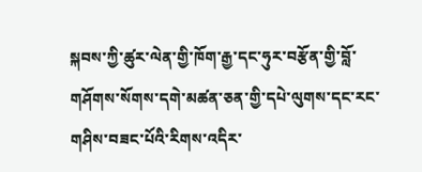སྐབས་ཀྱི་ཚུར་ལེན་གྱི་ཁོག་རྒྱ་དང་ཧུར་བརྩོན་གྱི་བློ་གཤོགས་སོགས་དགེ་མཚན་ཅན་གྱི་དཔེ་ལུགས་དང་རང་གཤིས་བཟང་པོའི་རིགས་འདིར་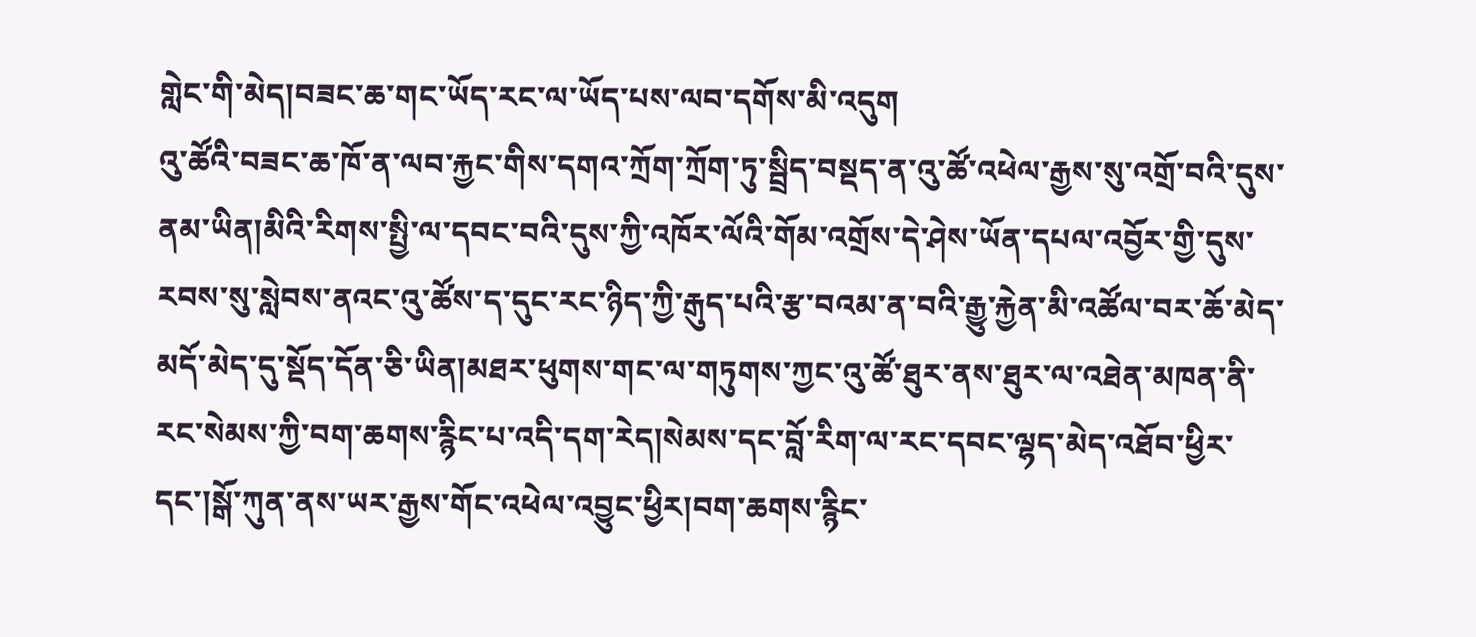གླེང་གི་མེད།བཟང་ཆ་གང་ཡོད་རང་ལ་ཡོད་པས་ལབ་དགོས་མི་འདུག
འུ་ཚོའི་བཟང་ཆ་ཁོ་ན་ལབ་རྐྱང་གིས་དགའ་ཀྲོག་ཀྲོག་ཏུ་སྦྲིད་བསྡད་ན་འུ་ཚོ་འཕེལ་རྒྱས་སུ་འགྲོ་བའི་དུས་ནམ་ཡིན།མིའི་རིགས་སྤྱི་ལ་དབང་བའི་དུས་ཀྱི་འཁོར་ལོའི་གོམ་འགྲོས་དེ་ཤེས་ཡོན་དཔལ་འབྱོར་གྱི་དུས་རབས་སུ་སླེབས་ནའང་འུ་ཚོས་ད་དུང་རང་ཉིད་ཀྱི་རྒུད་པའི་རྩ་བའམ་ན་བའི་རྒྱུ་རྐྱེན་མི་འཚོལ་བར་ཆོ་མེད་མདོ་མེད་དུ་སྡོད་དོན་ཅི་ཡིན།མཐར་ཕུགས་གང་ལ་གཏུགས་ཀྱང་འུ་ཚོ་ཐུར་ནས་ཐུར་ལ་འཐེན་མཁན་ནི་རང་སེམས་ཀྱི་བག་ཆགས་རྙིང་པ་འདི་དག་རེད།སེམས་དང་བློ་རིག་ལ་རང་དབང་ལྷད་མེད་འཐོབ་ཕྱིར་དང་།སྒོ་ཀུན་ནས་ཡར་རྒྱས་གོང་འཕེལ་འབྱུང་ཕྱིར།བག་ཆགས་རྙིང་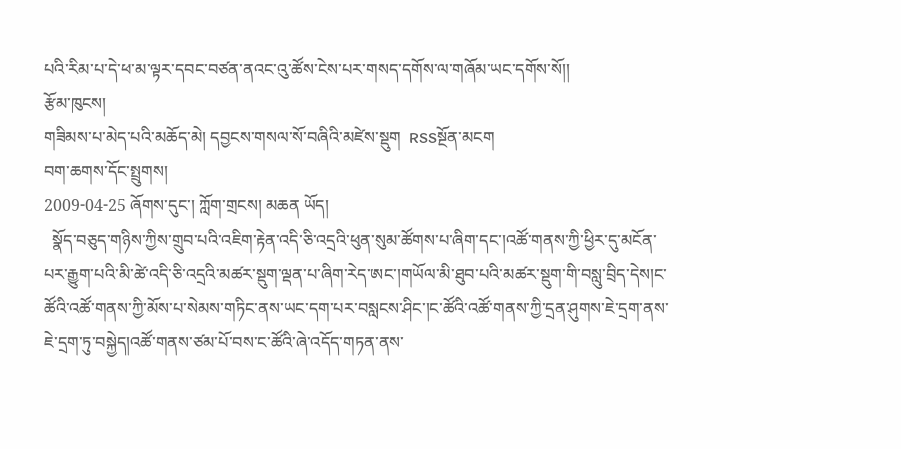པའི་རིམ་པ་དེ་ཕ་མ་ལྟར་དབང་བཙན་ནའང་འུ་ཚོས་ངེས་པར་གསད་དགོས་ལ་གཞོམ་ཡང་དགོས་སོ།།
རྩོམ་ཁུངས།
གཟིམས་པ་མེད་པའི་མཆོད་མེ། དབྱངས་གསལ་སོ་བཞིའི་མཛེས་སྡུག  RSSསྔོན་མངག
བག་ཆགས་དོང་སྤྲུགས།
2009-04-25 ཞོགས་དུང་། ཀློག་གྲངས། མཆན ཡོད།
  སྣོད་བཅུད་གཉིས་ཀྱིས་གྲུབ་པའི་འཇིག་རྟེན་འདི་ཅི་འདྲའི་ཕུན་སུམ་ཚོགས་པ་ཞིག་དང་།འཚོ་གནས་ཀྱི་ཕྱིར་དུ་མངོན་པར་རྒྱུག་པའི་མི་ཚེ་འདི་ཅི་འདྲའི་མཚར་སྡུག་ལྡན་པ་ཞིག་རེད་ཨང་།གཡོལ་མི་ཐུབ་པའི་མཚར་སྡུག་གི་བསླུ་བྲིད་དེས།ང་ཚོའི་འཚོ་གནས་ཀྱི་མོས་པ་སེམས་གཏིང་ནས་ཡང་དག་པར་བསླངས་ཤིང་།ང་ཚོའི་འཚོ་གནས་ཀྱི་དྲན་ཤུགས་ཇེ་དྲག་ནས་ཇེ་དྲག་ཏུ་བསྐྱེད།འཚོ་གནས་ཙམ་པོ་བས་ང་ཚོའི་ཞེ་འདོད་གཏན་ནས་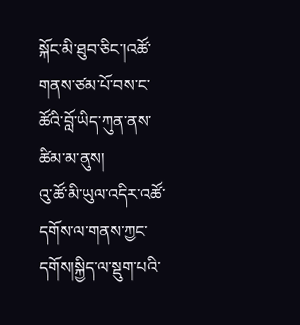སྐོང་མི་ཐུབ་ཅིང་།འཚོ་གནས་ཙམ་པོ་བས་ང་ཚོའི་བློ་ཡིད་ཀུན་ནས་ཚིམ་མ་ནུས།
འུ་ཚོ་མི་ཡུལ་འདིར་འཚོ་དགོས་ལ་གནས་ཀྱང་དགོས།སྐྱིད་ལ་སྡུག་པའི་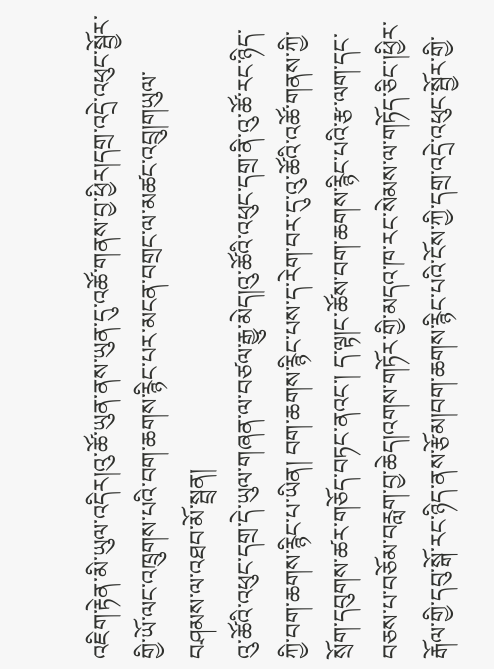འཇིག་རྟེན་མི་ཡུལ་འདིར།འུ་ཚོ་ཡུན་ནས་ཡུན་དུ་འཚོ་གནས་བྱ་ཕྱིར།དགྲ་འདྲེ་འཕུང་སྦྱོར་གྱི་ཡོ་ལང་འཁྲུགས་པའི་བག་ཆགས་རྙིང་པར་མངན་བགྲང་ལ་མཚང་འབྲུ།གཡུལ་བཤམས་ལ་འཐབ་མོ་སྦྲན།
འུ་ཚོའི་འཕུང་དགྲ་དེ་ཡུལ་གཞན་ལ་བཙལ་རྒྱུ་མེད།འུ་ཚོའི་འཕུང་དགྲ་ནི་འུ་ཚོ་རང་ཉིད་ཀྱི་བག་ཆགས་རྙིང་པ་ཡིན། བག་ཆགས་རྙིང་པས་ད་རེག་བར་དུ་འུ་ཚོའི་འཚོ་གནས་ཀྱི་སྲོག་དབུགས་ཚར་གཅོད་བཏང་ནའང་། ད་ལྟ།ང་ཚོས་བག་ཆགས་རྙིང་པའི་རྩ་ལག་དང་བཅས་པ་བཅོམ་བརླག་བྱ་ཆེད།འགས་གཏོར་གྱི་མདའ་ཁ་རང་སེམས་ལ་གཏོད་ཅིང་།ཕྱིར་རྒོལ་གྱི་དབུ་སྒོ་རང་ཉིད་ནས་རྩོམ།བག་ཆགས་རྙིང་པའི་ངོས་ཀྱི་དགྲ་འདྲེ་འཕུང་སྦྱོར་གྱི་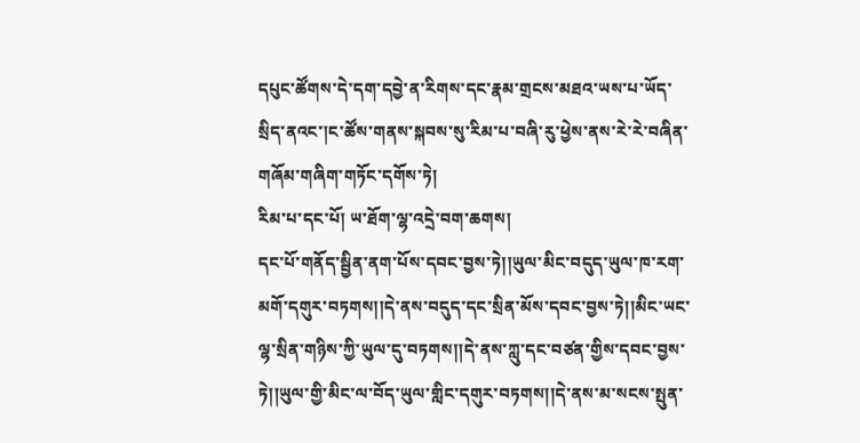དཔུང་ཚོགས་དེ་དག་དབྱེ་ན་རིགས་དང་རྣམ་གྲངས་མཐའ་ཡས་པ་ཡོད་སྲིད་ནའང་།ང་ཚོས་གནས་སྐབས་སུ་རིམ་པ་བཞི་རུ་ཕྱེས་ནས་རེ་རེ་བཞིན་གཞོམ་གཞིག་གཏོང་དགོས་ཏེ།
རིམ་པ་དང་པོ། ཡ་ཐོག་ལྷ་འདྲེ་བག་ཆགས།
དང་པོ་གནོད་སྦྱིན་ནག་པོས་དབང་བྱས་ཏེ།།ཡུལ་མིང་བདུད་ཡུལ་ཁ་རག་མགོ་དགུར་བཏགས།།དེ་ནས་བདུད་དང་སྲིན་མོས་དབང་བྱས་ཏེ།།མིང་ཡང་ལྷ་སྲིན་གཉིས་ཀྱི་ཡུལ་དུ་བཏགས།།དེ་ནས་ཀླུ་དང་བཙན་གྱིས་དབང་བྱས་ཏེ།།ཡུལ་གྱི་མིང་ལ་བོད་ཡུལ་གླིང་དགུར་བཏགས།།དེ་ནས་མ་སངས་སྤུན་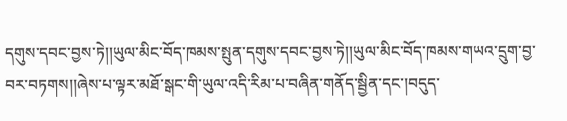དགུས་དབང་བྱས་ཏེ།།ཡུལ་མིང་བོད་ཁམས་སྤུན་དགུས་དབང་བྱས་ཏེ།།ཡུལ་མིང་བོད་ཁམས་གཡའ་དྲུག་བྱ་བར་བཏགས།།ཞེས་པ་ལྟར་མཐོ་སྒང་གི་ཡུལ་འདི་རིམ་པ་བཞིན་གནོད་སྦྱིན་དང་།བདུད་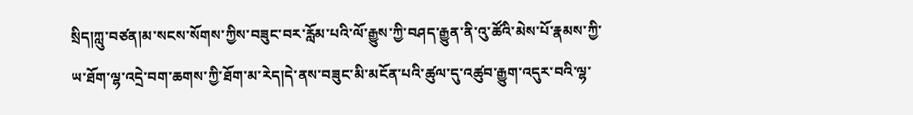སྲིད།ཀླུ་བཙན།མ་སངས་སོགས་ཀྱིས་བཟུང་བར་རློམ་པའི་ལོ་རྒྱུས་ཀྱི་བཤད་རྒྱུན་ནི་འུ་ཚོའི་མེས་པོ་རྣམས་ཀྱི་ཡ་ཐོག་ལྷ་འདྲེ་བག་ཆགས་ཀྱི་ཐོག་མ་རེད།དེ་ནས་བཟུང་མི་མངོན་པའི་ཚུལ་དུ་འཚུབ་རྒྱུག་འདུར་བའི་ལྷ་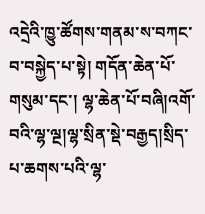འདྲེའི་ཁྱུ་ཚོགས་གནམ་ས་བཀང་བ་བསྐྱེད་པ་སྟེ། གདོན་ཆེན་པོ་གསུམ་དང་། ལྷ་ཆེན་པོ་བཞི།འགོ་བའི་ལྷ་ལྔ།ལྷ་སྲིན་སྡེ་བརྒྱད།སྲིད་པ་ཆགས་པའི་ལྷ་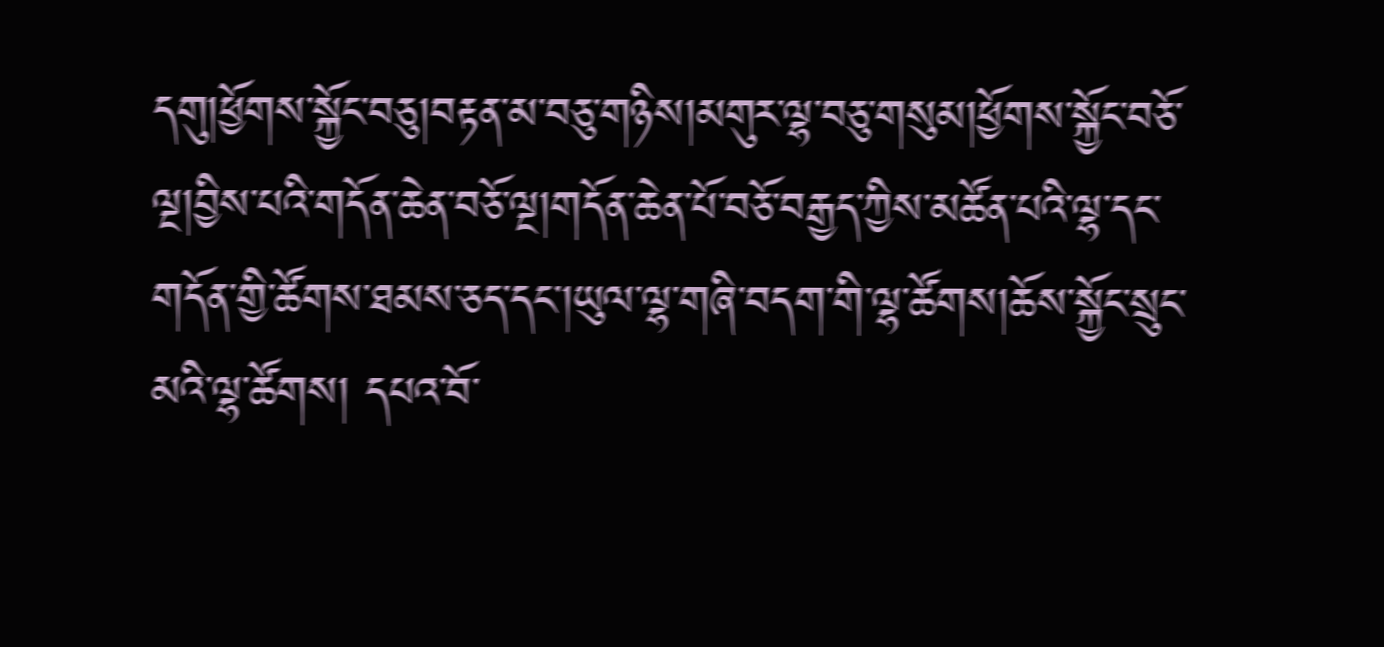དགུ།ཕྱོགས་སྐྱོང་བཅུ།བརྟན་མ་བཅུ་གཉིས།མགུར་ལྷ་བཅུ་གསུམ།ཕྱོགས་སྐྱོང་བཅོ་ལྔ།བྱིས་པའི་གདོན་ཆེན་བཅོ་ལྔ།གདོན་ཆེན་པོ་བཅོ་བརྒྱད་ཀྱིས་མཚོན་པའི་ལྷ་དང་གདོན་གྱི་ཚོགས་ཐམས་ཅད་དང་།ཡུལ་ལྷ་གཞི་བདག་གི་ལྷ་ཚོགས།ཆོས་སྐྱོང་སྲུང་མའི་ལྷ་ཚོགས། དཔའ་བོ་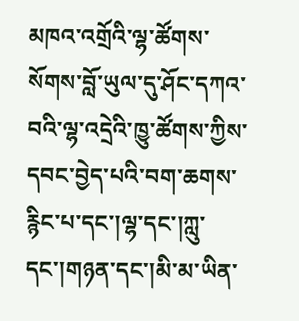མཁའ་འགྲོའི་ལྷ་ཚོགས་སོགས་བློ་ཡུལ་དུ་ཤོང་དཀའ་བའི་ལྷ་འདྲེའི་ཁྱུ་ཚོགས་ཀྱིས་དབང་བྱེད་པའི་བག་ཆགས་རྙིང་པ་དང་།ལྷ་དང་།ཀླུ་དང་།གཉན་དང་།མི་མ་ཡིན་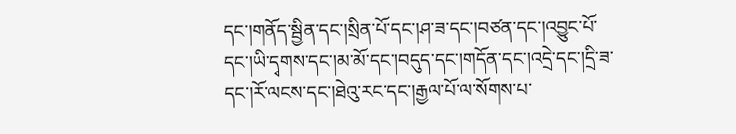དང་།གནོད་སྦྱིན་དང་།སྲིན་པོ་དང་།ཤ་ཟ་དང་།བཙན་དང་།འབྱུང་པོ་དང་།ཡི་དྭགས་དང་།མ་མོ་དང་།བདུད་དང་།གདོན་དང་།འདྲེ་དང་།དྲི་ཟ་དང་།རོ་ལངས་དང་།ཐེའུ་རང་དང་།རྒྱལ་པོ་ལ་སོགས་པ་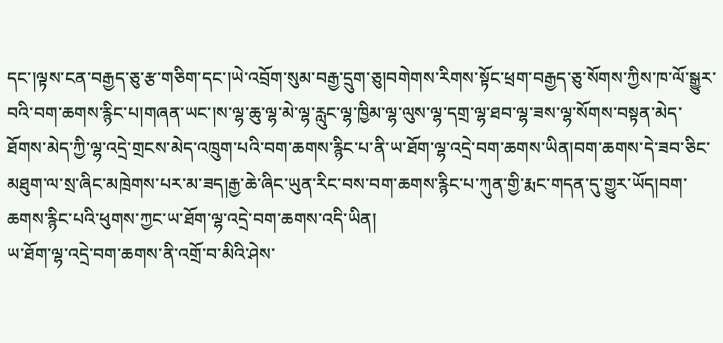དང་།ལྟས་ངན་བརྒྱད་ཅུ་རྩ་གཅིག་དང་།ཡེ་འབྲོག་སུམ་བརྒྱ་དྲུག་ཅུ།བགེགས་རིགས་སྟོང་ཕྲག་བརྒྱད་ཅུ་སོགས་ཀྱིས་ཁ་ལོ་སྒྱུར་བའི་བག་ཆགས་རྙིང་པ།གཞན་ཡང་།ས་ལྷ་ཆུ་ལྷ་མེ་ལྷ་རླུང་ལྷ་ཁྱིམ་ལྷ་ལུས་ལྷ་དགྲ་ལྷ་ཐབ་ལྷ་ཟས་ལྷ་སོགས་བསྟན་མེད་ཐོགས་མེད་ཀྱི་ལྷ་འདྲེ་གྲངས་མེད་འཁྲུག་པའི་བག་ཆགས་རྙིང་པ་ནི་ཡ་ཐོག་ལྷ་འདྲེ་བག་ཆགས་ཡིན།བག་ཆགས་དེ་ཟབ་ཅིང་མཐུག་ལ་སྲ་ཞིང་མཁྲེགས་པར་མ་ཟད།རྒྱ་ཆེ་ཞིང་ཡུན་རིང་བས་བག་ཆགས་རྙིང་པ་ཀུན་གྱི་རྨང་གདན་དུ་གྱུར་ཡོད།བག་ཆགས་རྙིང་པའི་ཕུགས་ཀྱང་ཡ་ཐོག་ལྷ་འདྲེ་བག་ཆགས་འདི་ཡིན།
ཡ་ཐོག་ལྷ་འདྲེ་བག་ཆགས་ནི་འགྲོ་བ་མིའི་ཤེས་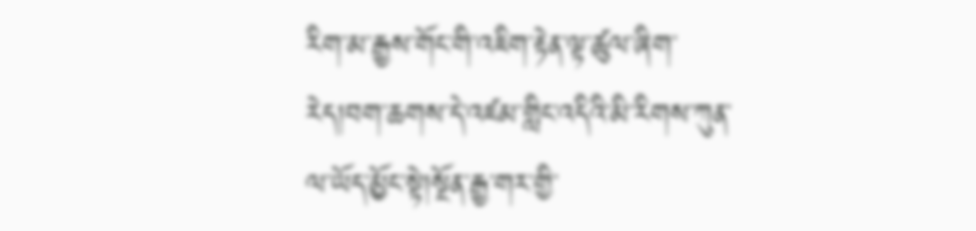རིག་མ་རྒྱས་གོང་གི་འཇིག་རྟེན་ལྟ་ཚུལ་ཞིག་རེད།བག་ཆགས་དེ་འཛམ་གླིང་འདིའི་མི་རིགས་ཀུན་ལ་ཡོད་མྱོང་སྟེ།སྔོན་རྒྱ་གར་གྱི་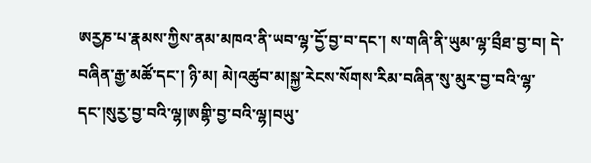ཨརྱཎ་པ་རྣམས་ཀྱིས་ནམ་མཁའ་ནི་ཡབ་ལྷ་དྱོ་བྱ་བ་དང་། ས་གཞི་ནི་ཡུམ་ལྷ་བྲྀཐ་བྱ་བ། དེ་བཞིན་རྒྱ་མཚོ་དང་། ཉི་མ། མེ།འཚུབ་མ།སྐྱ་རེངས་སོགས་རིམ་བཞིན་སུ་མུར་བྱ་བའི་ལྷ་དང་།སུརྱ་བྱ་བའི་ལྷ།ཨགྷི་བྱ་བའི་ལྷ།བཡུ་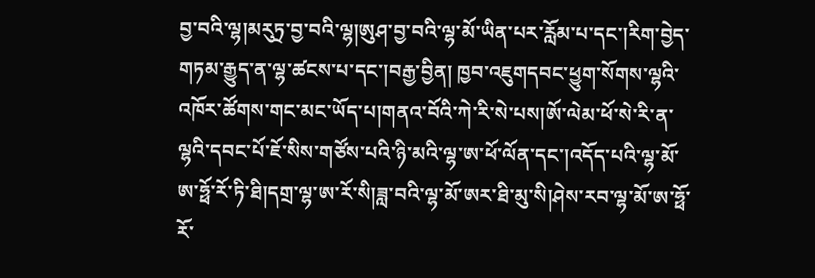བྱ་བའི་ལྷ།མརུཏྲ་བྱ་བའི་ལྷ།ཨུཤ་བྱ་བའི་ལྷ་མོ་ཡིན་པར་རློམ་པ་དང་།རིག་བྱེད་གཏམ་རྒྱུད་ན་ལྷ་ཚངས་པ་དང་།བརྒྱ་བྱིན། ཁྱབ་འཇུགདབང་ཕྱུག་སོགས་ལྷའི་འཁོར་ཚོགས་གང་མང་ཡོད་པ།གནའ་བོའི་ཀེ་རི་སེ་པས།ཨོ་ལེམ་ཕོ་སེ་རི་ན་ལྷའི་དབང་པོ་ཇོ་སིས་གཙོས་པའི་ཉི་མའི་ལྷ་ཨ་ཕོ་ལོན་དང་།འདོད་པའི་ལྷ་མོ་ཨ་ཧྥོ་རོ་ཏི་ཐི།དགྲ་ལྷ་ཨ་རོ་སི།ཟླ་བའི་ལྷ་མོ་ཨར་ཐི་མུ་སི།ཤེས་རབ་ལྷ་མོ་ཨ་ཧྥོ་རོ་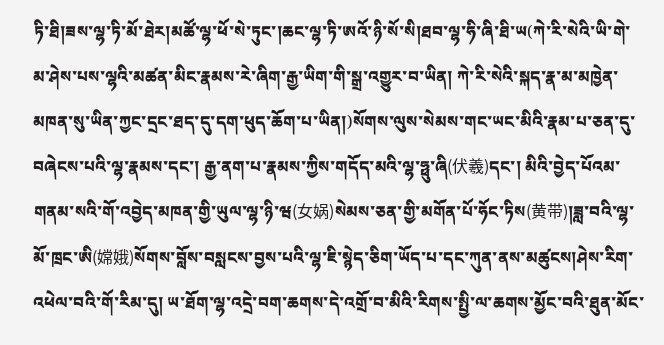ཏི་ཐི།ཟས་ལྷ་ཏི་མོ་ཐེར།མཚོ་ལྷ་ཕོ་སེ་ཏུང་།ཆང་ལྷ་ཏི་ཨའོ་ཉི་སོ་སི།ཐབ་ལྷ་ཧི་ཞི་ཐི་ཡ(ཀེ་རི་སེའི་ཡི་གེ་མ་ཤེས་པས་ལྷའི་མཚན་མིང་རྣམས་རེ་ཞིག་རྒྱ་ཡིག་གི་སྒྲ་འགྱུར་བ་ཡིན། ཀེ་རི་སེའི་སྐད་རྣ་མ་མཁྱེན་མཁན་སུ་ཡིན་ཀྱང་དྲང་ཐད་དུ་དག་ཕུད་ཆོག་པ་ཡིན།)སོགས་ལུས་སེམས་གང་ཡང་མིའི་རྣམ་པ་ཅན་དུ་བཞེངས་པའི་ལྷ་རྣམས་དང་། རྒྱ་ནག་པ་རྣམས་ཀྱིས་གདོད་མའི་ལྷ་ཧྥུ་ཞི(伏羲)དང་། མིའི་བྱེད་པོའམ་གནམ་སའི་གོ་འབྱེད་མཁན་གྱི་ཡུལ་ལྷ་ཉི་ཝ(女娲)སེམས་ཅན་གྱི་མགོན་པོ་ཧོང་ཏིས(黄带)།ཟླ་བའི་ལྷ་མོ་ཁྲང་ཨི(嫦娥)སོགས་བློས་བསླངས་བྱས་པའི་ལྷ་ཇི་སྙེད་ཅིག་ཡོད་པ་དང་ཀུན་ནས་མཚུངས།ཤེས་རིག་འཕེལ་བའི་གོ་རིམ་དུ། ཡ་ཐོག་ལྷ་འདྲེ་བག་ཆགས་དེ་འགྲོ་བ་མིའི་རིགས་སྤྱི་ལ་ཆགས་མྱོང་བའི་ཐུན་མོང་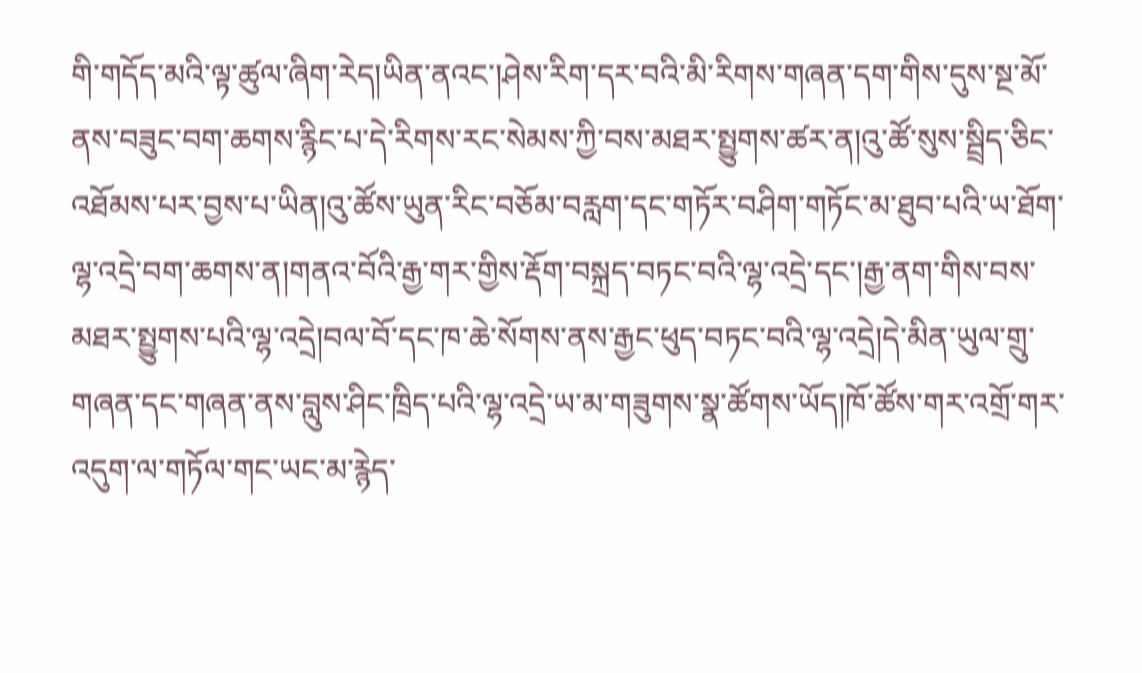གི་གདོད་མའི་ལྟ་ཚུལ་ཞིག་རེད།ཡིན་ནའང་།ཤེས་རིག་དར་བའི་མི་རིགས་གཞན་དག་གིས་དུས་སྔ་མོ་ནས་བཟུང་བག་ཆགས་རྙིང་པ་དེ་རིགས་རང་སེམས་ཀྱི་བས་མཐར་སྤྱུགས་ཚར་ན།འུ་ཚོ་སུས་སྦྲིད་ཅིང་འཐོམས་པར་བྱས་པ་ཡིན།འུ་ཚོས་ཡུན་རིང་བཅོམ་བརླག་དང་གཏོར་བཤིག་གཏོང་མ་ཐུབ་པའི་ཡ་ཐོག་ལྷ་འདྲེ་བག་ཆགས་ན།གནའ་བོའི་རྒྱ་གར་གྱིས་རྡོག་བསྐྲད་བཏང་བའི་ལྷ་འདྲེ་དང་།རྒྱ་ནག་གིས་བས་མཐར་སྤྱུགས་པའི་ལྷ་འདྲེ།བལ་བོ་དང་ཁ་ཆེ་སོགས་ནས་རྒྱང་ཕུད་བཏང་བའི་ལྷ་འདྲེ།དེ་མིན་ཡུལ་གྲུ་གཞན་དང་གཞན་ནས་བླུས་ཤིང་ཁྲིད་པའི་ལྷ་འདྲེ་ཡ་མ་གཟུགས་སྣ་ཚོགས་ཡོད།ཁོ་ཚོས་གར་འགྲོ་གར་འདུག་ལ་གཏོལ་གང་ཡང་མ་རྙེད་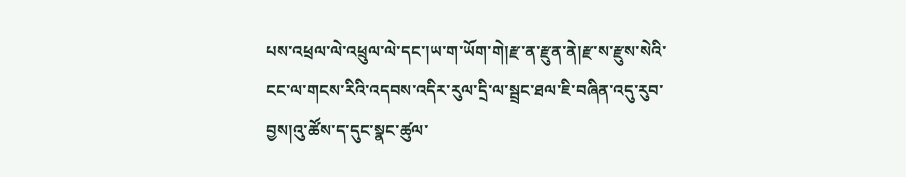པས་འཕྲལ་ལེ་འཕྲུལ་ལེ་དང་།ཡ་ག་ཡོག་གེ།རྫ་ན་རྫུན་ནེ།རྫ་ས་རྫུས་སེའི་ངང་ལ་གངས་རིའི་འདབས་འདིར་རུལ་དྲི་ལ་སྦྲང་ཐལ་ཇི་བཞིན་འདུ་རུབ་བྱས།འུ་ཚོས་ད་དུང་སྣང་ཚུལ་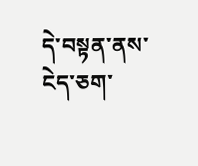དེ་བསྟན་ནས་ངེད་ཅག་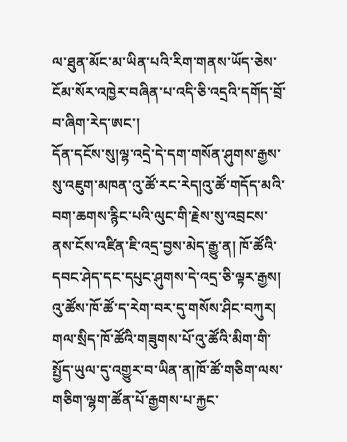ལ་ཐུན་མོང་མ་ཡིན་པའི་རིག་གནས་ཡོད་ཅེས་ངོམ་སོར་འཁྱེར་བཞིན་པ་འདི་ཅི་འདྲའི་དགོད་བྲོ་བ་ཞིག་རེད་ཨང་།
དོན་དངོས་སུ།ལྷ་འདྲེ་དེ་དག་གསོན་ཤུགས་རྒྱས་སུ་འཇུག་མཁན་འུ་ཚོ་རང་རེད།འུ་ཚོ་གདོད་མའི་བག་ཆགས་རྙིང་པའི་ལུང་གི་རྗེས་སུ་འབྲངས་ནས་ངོས་འཛིན་ཇི་འདྲ་བྱས་མེད་རྒྱུ་ན། ཁོ་ཚོའི་དབང་ཤེད་དང་དཔུང་ཤུགས་དེ་འདྲ་ཅི་ལྟར་རྒྱས། འུ་ཚོས་ཁོ་ཚོ་ད་རེག་བར་དུ་གསོས་ཤིང་བཀུར། གལ་སྲིད་ཁོ་ཚོའི་གཟུགས་པོ་འུ་ཚོའི་མིག་གི་སྤྱོད་ཡུལ་དུ་འགྱུར་བ་ཡིན་ན།ཁོ་ཚོ་གཅིག་ལས་གཅིག་ལྷག་ཚོན་པོ་རྒྱགས་པ་རྐྱང་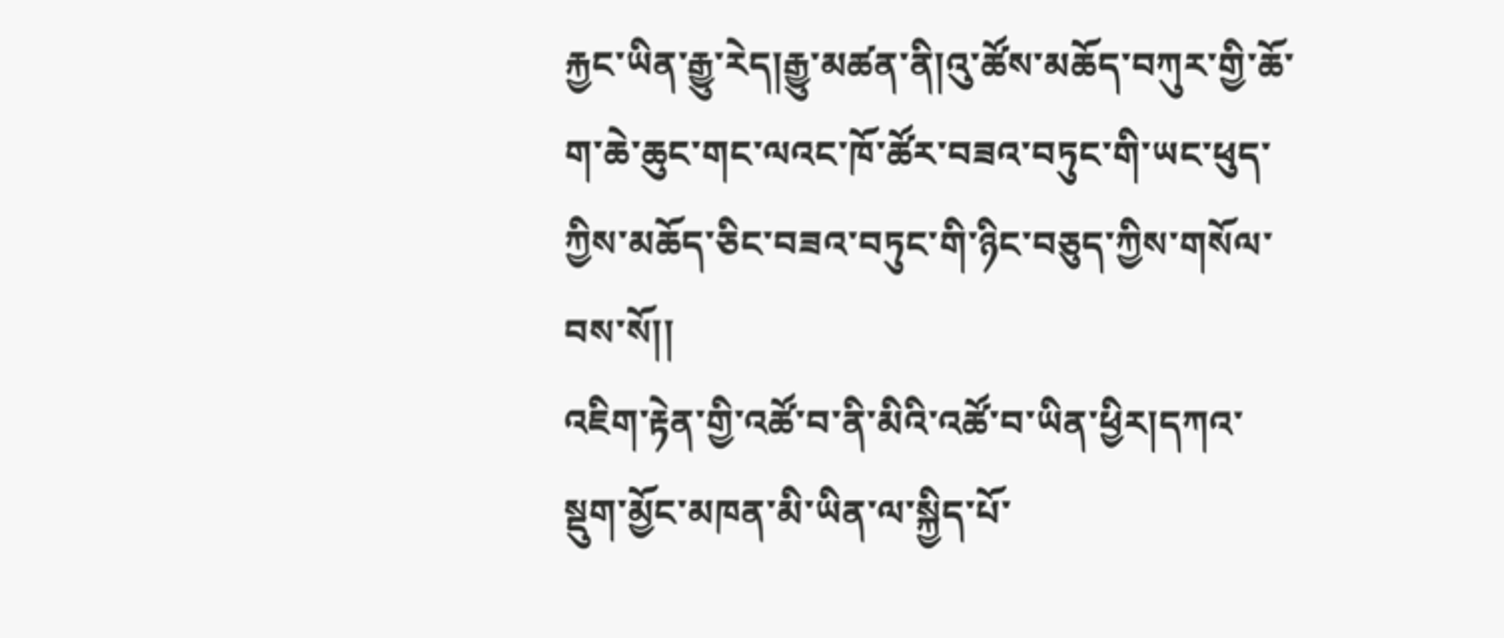རྐྱང་ཡིན་རྒྱུ་རེད།རྒྱུ་མཚན་ནི།འུ་ཚོས་མཆོད་བཀུར་གྱི་ཆོ་ག་ཆེ་ཆུང་གང་ལའང་ཁོ་ཚོར་བཟའ་བཏུང་གི་ཡང་ཕུད་ཀྱིས་མཆོད་ཅིང་བཟའ་བཏུང་གི་ཉིང་བཅུད་ཀྱིས་གསོལ་བས་སོ།།
འཇིག་རྟེན་གྱི་འཚོ་བ་ནི་མིའི་འཚོ་བ་ཡིན་ཕྱིར།དཀའ་སྡུག་མྱོང་མཁན་མི་ཡིན་ལ་སྐྱིད་པོ་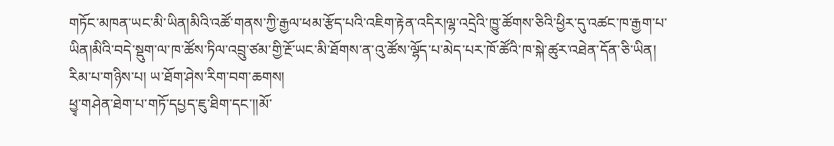གཏོང་མཁན་ཡང་མི་ཡིན།མིའི་འཚོ་གནས་ཀྱི་རྒྱལ་ཕམ་རྩོད་པའི་འཇིག་རྟེན་འདིར།ལྷ་འདྲེའི་ཁྱུ་ཚོགས་ཅིའི་ཕྱིར་དུ་འཚང་ཁ་རྒྱག་པ་ཡིན།མིའི་བདེ་སྡུག་ལ་ཁ་ཚོས་ཏིལ་འབྲུ་ཙམ་གྱི་རྔོ་ཡང་མི་ཐོགས་ན་འུ་ཚོས་ལྷོད་པ་མེད་པར་ཁོ་ཚོའི་ཁ་སྐེ་ཚུར་འཐེན་དོན་ཅི་ཡིན།
རིམ་པ་གཉིས་པ། ཡ་ཐོག་ཤེས་རིག་བག་ཆགས།
ཕྱྭ་གཤེན་ཐེག་པ་གཏོ་དཔྱད་ཇུ་ཐིག་དང་།།མོ་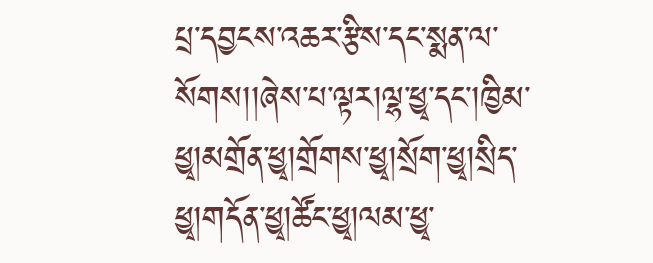པྲ་དབྱངས་འཆར་རྩིས་དང་སྨན་ལ་སོགས།།ཞེས་པ་ལྟར།ལྷ་ཕྱྭ་དང་།ཁྱིམ་ཕྱྭ།མགྲོན་ཕྱྭ།གྲོགས་ཕྱྭ།སྲོག་ཕྱྭ།སྲིད་ཕྱྭ།གདོན་ཕྱྭ།ཚོང་ཕྱྭ།ལམ་ཕྱྭ་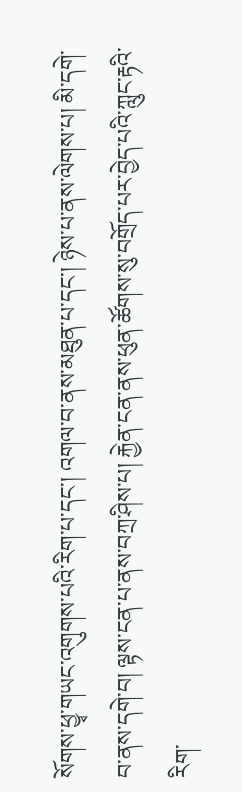སོགས་ཕྱྭ་གཡང་འགུགས་པའི་རིག་པ་དང་། འགལ་བ་ནས་མཐུན་པ་དང་། ཉེས་པ་ནས་ལེགས་པ། མི་དགེ་བ་ནས་དགེ་བ། ལྟས་ངན་པ་ནས་བཀྲ་ཤིས་པ། རྐྱེན་ངན་ནས་ཕུན་ཚོགས་སུ་བགྲོད་པར་བྱེད་པའི་ཀླུང་རྟའི་རིག་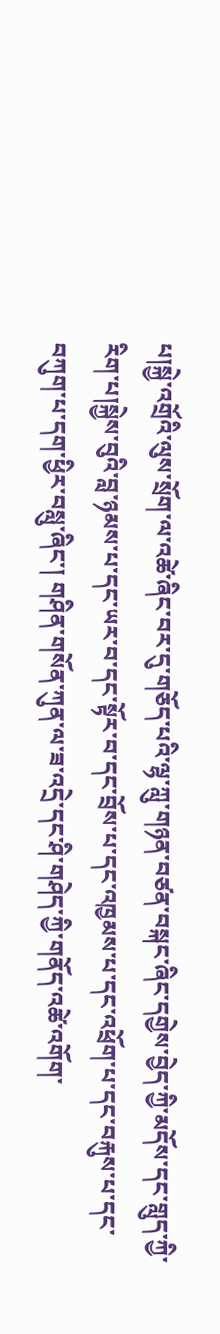པ།སྐྱེ་འགྲོའི་ལུས་སྲོག་ལ་འཚེ་ཞིང་བར་དུ་གཅོད་པའི་ལྷ་ཀླུ་གཉན་བཙན་བསྐང་ཞིང་དགྱེས་བྱེད་ཀྱི་མདོས་དང་གླུད་ཀྱི་རིག་པ།སྐྱེས་བུའི་བླ་ཉམས་པ་དང་ཡར་བ་དང་སྟོར་བ་དང་བྲོས་པ་དང་འཁྱམས་པ་དང་འཕྲོག་པ་དང་བརྐུས་པ་དང་བཀུག་པ་དག་ཕྱིར་བསླུ་ཞིང་། གཤིན་གསོན་ཀུན་ལ་ཟ་འདྲེ་དང་ཤི་གཤེད་ཀྱི་གནོད་འཚེ་འགོག་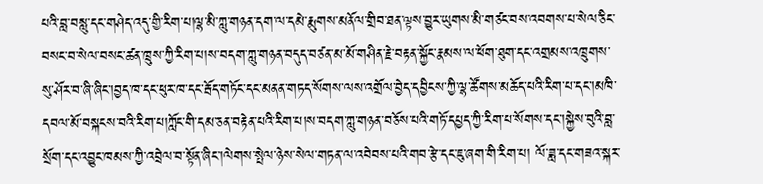པའི་བླ་བསླུ་དང་གཤེད་འདུ་གྱི་རིག་པ།ལྷ་མི་ཀླུ་གཉན་དག་ལ་དམེ་རྨུགས་མནོལ་གྲིབ་ཐན་ལྟས་བྱུར་ཡུགས་མི་གཙང་བས་འབགས་པ་སེལ་ཅིང་བསང་བ་སེལ་བསང་ཚན་ཁྲུས་ཀྱི་རིག་པ།ས་བདག་ཀླུ་གཉན་བདུད་བཙན་མ་མོ་གཤིན་རྗེ་བརྟན་སྐྱོང་རྣམས་ལ་ཕོག་ཐུག་དང་འགྲམས་འཁྲུགས་སུ་ཤོར་བ་ཞི་ཞིང་།བྱད་ཁ་དང་ཕུར་ཁ་དང་རྦོད་གཏོང་དང་མནན་གཏད་སོགས་ལས་འགྲོལ་བྱེད་དབྱིངས་ཀྱི་ལྷ་ཚོགས་མཆོད་པའི་རིག་པ་དང་།མཁི་དབལ་མོ་བསྐངས་བའི་རིག་པ།ཀློང་གི་དམ་ཅན་བརྟེན་པའི་རིག་པ།ས་བདག་ཀླུ་གཉན་བཅོས་པའི་གཏོ་དཔྱད་ཀྱི་རིག་པ་སོགས་དང་།སྐྱེས་བུའི་བླ་སྲོག་དང་འབྱུང་ཁམས་ཀྱི་འབྲེལ་བ་སྟོན་ཞིང་།ལེགས་སྤེལ་ཉེས་སེལ་གཏན་ལ་འབེབས་པའི་གབ་རྩེ་དང་ཇུ་ཞག་གི་རིག་པ། ལོ་ཟླ་དང་གཟའ་སྐར་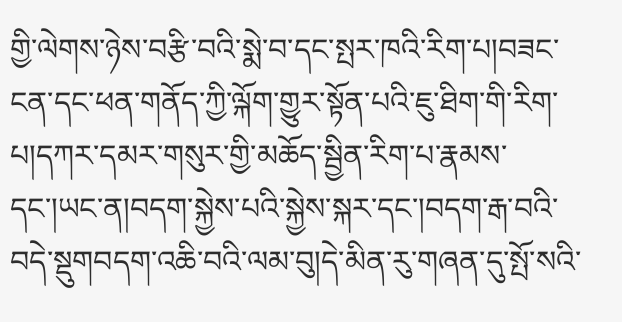གྱི་ལེགས་ཉེས་བརྩི་བའི་སྨེ་བ་དང་སྤར་ཁའི་རིག་པ།བཟང་ངན་དང་ཕན་གནོད་ཀྱི་ལྐོག་གྱུར་སྟོན་པའི་ཇུ་ཐིག་གི་རིག་པ།དཀར་དམར་གསུར་གྱི་མཆོད་སྦྱིན་རིག་པ་རྣམས་དང་།ཡང་ན།བདག་སྐྱེས་པའི་སྐྱེས་སྐར་དང་།བདག་རྒ་བའི་བདེ་སྡུགབདག་འཆི་བའི་ལམ་བུ།དེ་མིན་རུ་གཞན་དུ་སྤོ་སའི་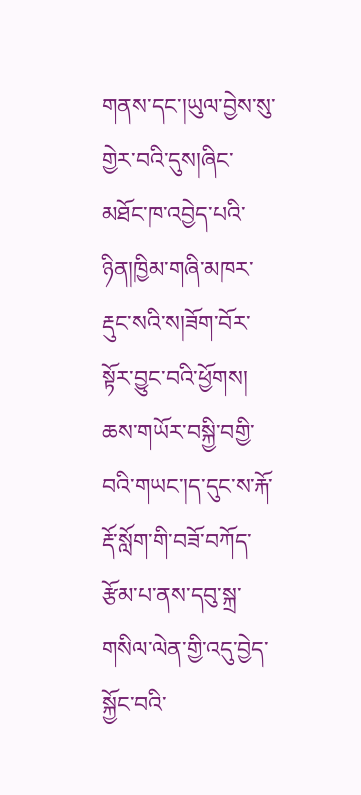གནས་དང་།ཡུལ་བྱེས་སུ་གྱེར་བའི་དུས།ཞིང་མཐོང་ཁ་འབྱེད་པའི་ཉིན།ཁྱིམ་གཞི་མཁར་རྡུང་སའི་ས།ཟོག་བོར་སྟོར་བྱུང་བའི་ཕྱོགས། ཆས་གཡོར་བསྐྱི་བགྱི་བའི་གཡང་།ད་དུང་ས་རྐོ་རྡོ་སློག་གི་བཟོ་བཀོད་རྩོམ་པ་ནས་དབུ་སྐྲ་གསིལ་ལེན་གྱི་འདུ་བྱེད་སྐྱོང་བའི་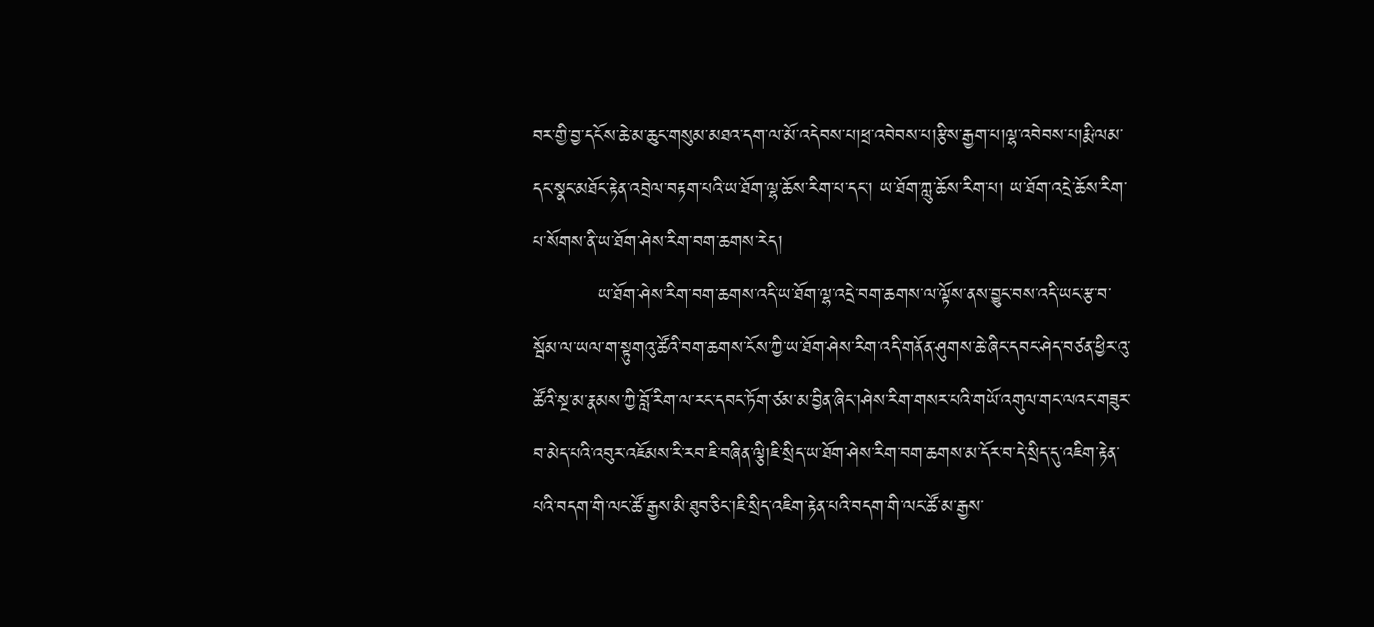བར་གྱི་བྱ་དངོས་ཆེ་མ་ཆུང་གསུམ་མཐའ་དག་ལ་མོ་འདེབས་པ།ཕྲ་འབེབས་པ།རྩིས་རྒྱག་པ།ལྷ་འབེབས་པ།རྨི་ལམ་དང་སྣང་མཐོང་རྟེན་འབྲེལ་བརྟག་པའི་ཡ་ཐོག་ལྷ་ཆོས་རིག་པ་དང་། ཡ་ཐོག་ཀླུ་ཆོས་རིག་པ། ཡ་ཐོག་འདྲེ་ཆོས་རིག་པ་སོགས་ནི་ཡ་ཐོག་ཤེས་རིག་བག་ཆགས་རེད།
          ཡ་ཐོག་ཤེས་རིག་བག་ཆགས་འདི་ཡ་ཐོག་ལྷ་འདྲེ་བག་ཆགས་ལ་ལྟོས་ནས་བྱུང་བས་འདི་ཡང་རྩ་བ་སྦོམ་ལ་ཡལ་ག་སྟུགའུ་ཚོའི་བག་ཆགས་ངོས་ཀྱི་ཡ་ཐོག་ཤེས་རིག་འདི་གནོན་ཤུགས་ཆེ་ཞིང་དབང་ཤེད་བཙན་ཕྱིར་འུ་ཚོའི་སྔ་མ་རྣམས་ཀྱི་བློ་རིག་ལ་རང་དབང་ཏོག་ཙམ་མ་བྱིན་ཞིང་།ཤེས་རིག་གསར་པའི་གཡོ་འགུལ་གང་ལའང་གཟུར་བ་མེད་པའི་འབུར་འཇོམས་རི་རབ་ཇི་བཞིན་ལྕི།ཇི་སྲིད་ཡ་ཐོག་ཤེས་རིག་བག་ཆགས་མ་དོར་བ་དེ་སྲིད་དུ་འཇིག་རྟེན་པའི་བདག་གི་ལང་ཚོ་རྒྱས་མི་ཐུབ་ཅིང་།ཇི་སྲིད་འཇིག་རྟེན་པའི་བདག་གི་ལང་ཚོ་མ་རྒྱས་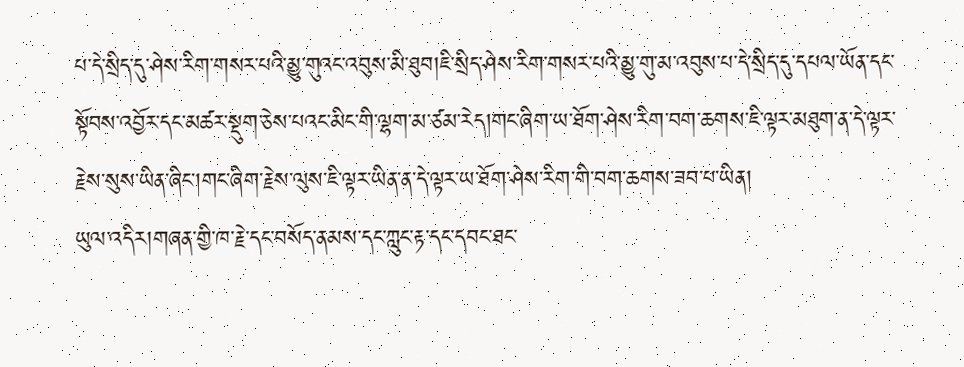པ་དེ་སྲིད་དུ་ཤེས་རིག་གསར་པའི་མྱུ་གུའང་འབུས་མི་ཐུབ།ཇི་སྲིད་ཤེས་རིག་གསར་པའི་མྱུ་གུ་མ་འབུས་པ་དེ་སྲིད་དུ་དཔལ་ཡོན་དང་སྟོབས་འབྱོར་དང་མཚར་སྡུག་ཅེས་པའང་མིང་གི་ལྷག་མ་ཙམ་རེད།གང་ཞིག་ཡ་ཐོག་ཤེས་རིག་བག་ཆགས་ཇི་ལྟར་མཐུག་ན་དེ་ལྟར་རྗེས་སུས་ཡིན་ཞིང་།གང་ཞིག་རྗེས་ལུས་ཇི་ལྟར་ཡིན་ན་དེ་ལྟར་ཡ་ཐོག་ཤེས་རིག་གི་བག་ཆགས་ཟབ་པ་ཡིན།
ཡུལ་འདིར།གཞན་གྱི་ཁ་རྗེ་དང་བསོད་ནམས་དང་ཀླུང་རྟ་དང་དབང་ཐང་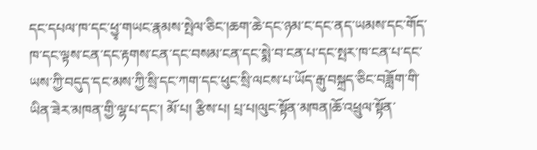དང་དཔལ་ཁ་དང་ཕྱྭ་གཡང་རྣམས་སྤེལ་ཅིང་།ཆག་ཆེ་དང་ཉམ་ང་དང་ནད་ཡམས་དང་གོད་ཁ་དང་ལྟས་ངན་དང་རྟགས་ངན་དང་བསམ་ངན་དང་སྨེ་བ་ངན་པ་དང་སྤར་ཁ་ངན་པ་དང་ཡས་ཀྱི་བདུད་དང་མས་ཀྱི་སྲི་དང་ཀག་དང་ཕུང་སྲི་ལངས་པ་ཡོད་རྒུ་བསྐྲད་ཅིང་བཟློག་གི་ཡིན་ཟེར་མཁན་གྱི་ལྷ་པ་དང་། མོ་པ། རྩིས་པ། པྲ་པ།ལུང་སྟོན་མཁན།ཆོ་འཕྲུལ་སྟོན་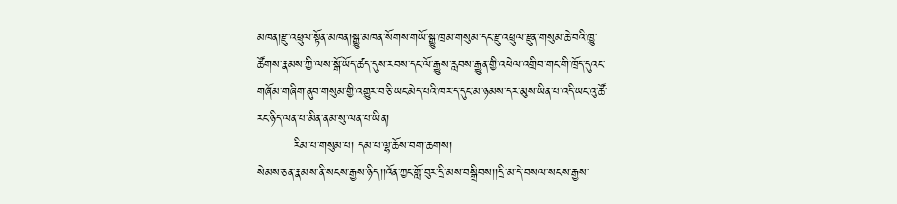མཁན།རྫུ་འཕྲུལ་སྟོན་མཁན།སྒྱུ་མཁན་སོགས་གཡོ་སྒྱུ་ཁྲམ་གསུམ་དང་རྫུ་འཕྲུལ་རྫུན་གསུམ་ཆེ་བའི་ཁྱུ་ཚོགས་རྣམས་ཀྱི་ལས་སྒོ་ཡོད་ཚད་དུས་རབས་དང་ལོ་རྒྱུས་རླབས་རྒྱུན་གྱི་འཕེལ་འགྲིབ་གང་གི་ཁྲོད་དུའང་གཞོམ་གཞིག་ནུབ་གསུམ་གྱི་འགྱུར་བ་ཅི་ཡང་མེད་པའི་ཁར་ད་དུང་མ་ཉམས་དར་མུས་ཡིན་པ་འདི་ཡང་འུ་ཚོ་རང་ཉིད་ལན་པ་མིན་ནམ་སུ་ལན་པ་ཡིན།
         རིམ་པ་གསུམ་པ། དམ་པ་ལྷ་ཆོས་བག་ཆགས།
སེམས་ཅན་རྣམས་ནི་སངས་རྒྱས་ཉིད།།འོན་ཀྱང་གློ་བུར་དྲི་མས་བསྒྲིབས།།དྲི་མ་དེ་བསལ་སངས་རྒྱས་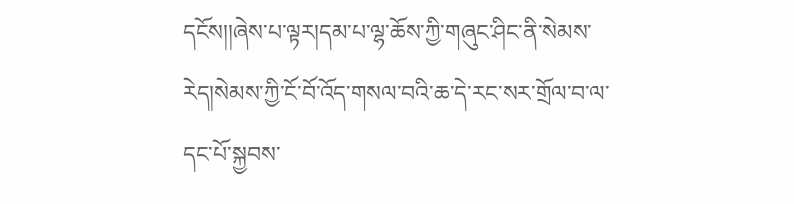དངོས།།ཞེས་པ་ལྟར།དམ་པ་ལྷ་ཆོས་ཀྱི་གཞུང་ཤིང་ནི་སེམས་རེད།སེམས་ཀྱི་ངོ་བོ་འོད་གསལ་བའི་ཆ་དེ་རང་སར་གྲོལ་བ་ལ་དང་པོ་སྐྱབས་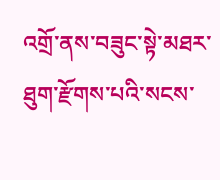འགྲོ་ནས་བཟུང་སྟེ་མཐར་ཐུག་རྫོགས་པའི་སངས་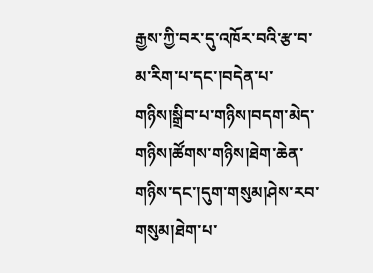རྒྱས་ཀྱི་བར་དུ་འཁོར་བའི་རྩ་བ་མ་རིག་པ་དང་།བདེན་པ་གཉིས།སྒྲིབ་པ་གཉིས།བདག་མེད་གཉིས།ཚོགས་གཉིས།ཐེག་ཆེན་གཉིས་དང་།དུག་གསུམ།ཤེས་རབ་གསུམ།ཐེག་པ་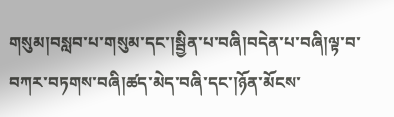གསུམ།བསླབ་པ་གསུམ་དང་།སྦྱིན་པ་བཞི།བདེན་པ་བཞི།ལྟ་བ་བཀར་བཏགས་བཞི།ཚད་མེད་བཞི་དང་།ཉོན་མོངས་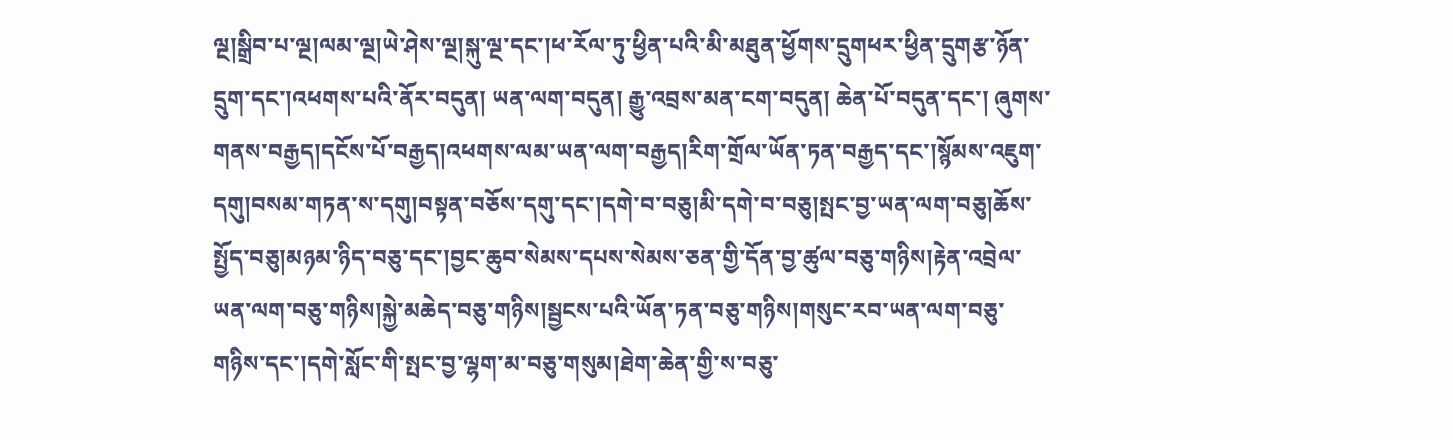ལྔ།སྒྲིབ་པ་ལྔ།ལམ་ལྔ།ཡེ་ཤེས་ལྔ།སྐུ་ལྔ་དང་།ཕ་རོལ་ཏུ་ཕྱིན་པའི་མི་མཐུན་ཕྱོགས་དྲུགཕར་ཕྱིན་དྲུགརྩ་ཉོན་དྲུག་དང་།འཕགས་པའི་ནོར་བདུན། ཡན་ལག་བདུན། རྒྱུ་འབྲས་མན་ངག་བདུན། ཆེན་པོ་བདུན་དང་། ཞུགས་གནས་བརྒྱད།དངོས་པོ་བརྒྱད།འཕགས་ལམ་ཡན་ལག་བརྒྱད།རིག་གྲོལ་ཡོན་ཏན་བརྒྱད་དང་།སྙོམས་འཇུག་དགུ།བསམ་གཏན་ས་དགུ།བསྟན་བཅོས་དགུ་དང་།དགེ་བ་བཅུ།མི་དགེ་བ་བཅུ།སྤང་བྱ་ཡན་ལག་བཅུ།ཆོས་སྤྱོད་བཅུ།མཉམ་ཉིད་བཅུ་དང་།བྱང་ཆུབ་སེམས་དཔས་སེམས་ཅན་གྱི་དོན་བྱ་ཚུལ་བཅུ་གཉིས།རྟེན་འབྲེལ་ཡན་ལག་བཅུ་གཉིས།སྐྱེ་མཆེད་བཅུ་གཉིས།སྦྱངས་པའི་ཡོན་ཏན་བཅུ་གཉིས།གསུང་རབ་ཡན་ལག་བཅུ་གཉིས་དང་།དགེ་སློང་གི་སྤང་བྱ་ལྷག་མ་བཅུ་གསུམ།ཐེག་ཆེན་གྱི་ས་བཅུ་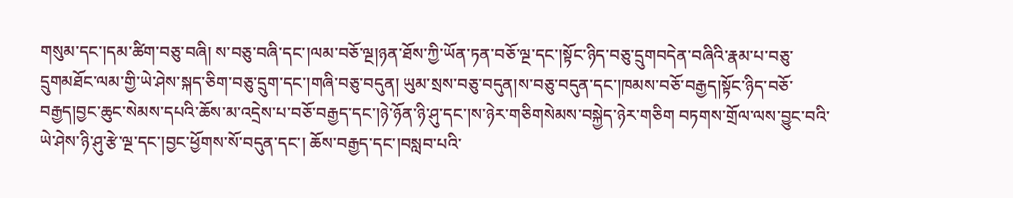གསུམ་དང་།དམ་ཚིག་བཅུ་བཞི། ས་བཅུ་བཞི་དང་།ལམ་བཅོ་ལྔ།ཉན་ཐོས་ཀྱི་ཡོན་ཏན་བཅོ་ལྔ་དང་།སྟོང་ཉིད་བཅུ་དྲུགབདེན་བཞིའི་རྣམ་པ་བཅུ་དྲུགམཐོང་ལམ་གྱི་ཡེ་ཤེས་སྐད་ཅིག་བཅུ་དྲུག་དང་།གཞི་བཅུ་བདུན། ཡུམ་སྲས་བཅུ་བདུན།ས་བཅུ་བདུན་དང་།ཁམས་བཅོ་བརྒྱད།སྟོང་ཉིད་བཅོ་བརྒྱད།བྱང་ཆུང་སེམས་དཔའི་ཆོས་མ་འདྲེས་པ་བཅོ་བརྒྱད་དང་།ཉེ་ཉོན་ཉི་ཤུ་དང་།ས་ཉེར་གཅིགསེམས་བསྐྱེད་ཉེར་གཅིག བཏགས་གྲོལ་ལས་བྱུང་བའི་ཡེ་ཤེས་ཉི་ཤུ་རྩེ་ལྔ་དང་།བྱང་ཕྱོགས་སོ་བདུན་དང་། ཆོས་བརྒྱད་དང་།བསླབ་པའི་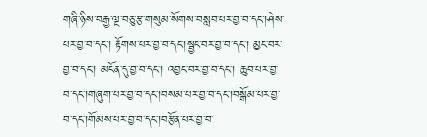གཞི་ཉིས་བརྒྱ་ལྔ་བཅུ་རྩ་གསུམ་སོགས་བསླབ་པར་བྱ་བ་དང་།ཤེས་པར་བྱ་བ་དང་། རྟོགས་པར་བྱ་བ་དང་།སྦྱང་བར་བྱ་བ་དང་། མྱང་བར་བྱ་བ་དང་། མངོན་དུ་བྱ་བ་དང་། འབྱང་བར་བྱ་བ་དང་། ཆུབ་པར་བྱ་བ་དང་།གཞུག་པར་བྱ་བ་དང་།བསམ་པར་བྱ་བ་དང་།བསྒོམ་པར་བྱ་བ་དང་།གོམས་པར་བྱ་བ་དང་།བརྩོན་པར་བྱ་བ་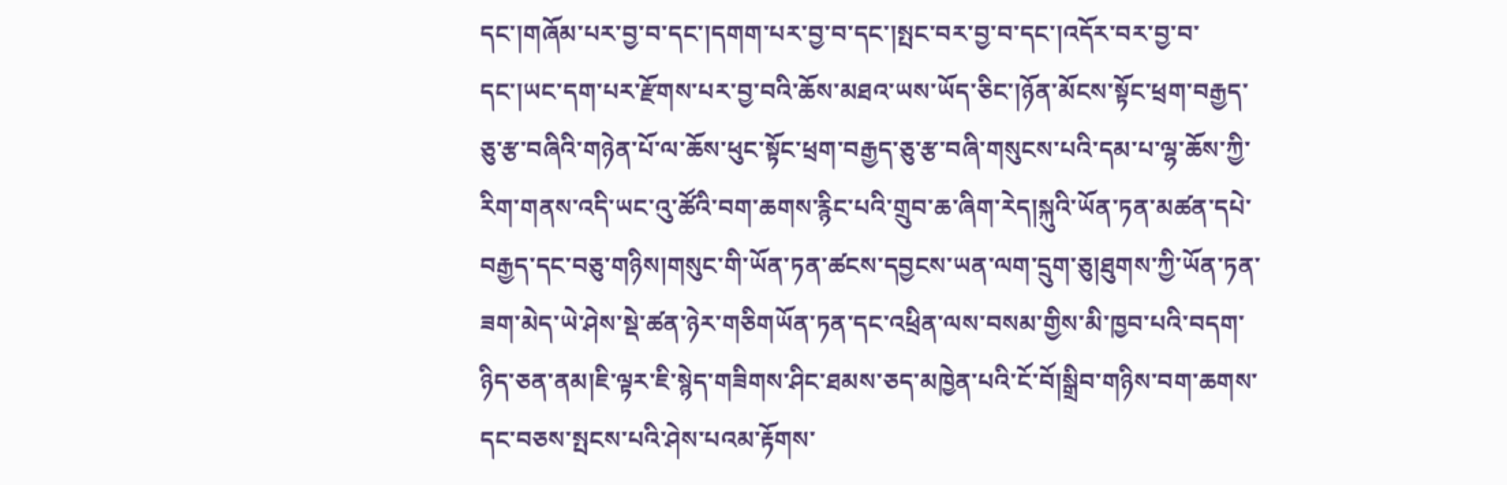དང་།གཞོམ་པར་བྱ་བ་དང་།དགག་པར་བྱ་བ་དང་།སྤང་བར་བྱ་བ་དང་།འདོར་བར་བྱ་བ་དང་།ཡང་དག་པར་རྫོགས་པར་བྱ་བའི་ཆོས་མཐའ་ཡས་ཡོད་ཅིང་།ཉོན་མོངས་སྟོང་ཕྲག་བརྒྱད་ཅུ་རྩ་བཞིའི་གཉེན་པོ་ལ་ཆོས་ཕུང་སྟོང་ཕྲག་བརྒྱད་ཅུ་རྩ་བཞི་གསུངས་པའི་དམ་པ་ལྷ་ཆོས་ཀྱི་རིག་གནས་འདི་ཡང་འུ་ཚོའི་བག་ཆགས་རྙིང་པའི་གྲུབ་ཆ་ཞིག་རེད།སྐུའི་ཡོན་ཏན་མཚན་དཔེ་བརྒྱད་དང་བཅུ་གཉིས།གསུང་གི་ཡོན་ཏན་ཚངས་དབྱངས་ཡན་ལག་དྲུག་ཅུ།ཐུགས་ཀྱི་ཡོན་ཏན་ཟག་མེད་ཡེ་ཤེས་སྡེ་ཚན་ཉེར་གཅིགཡོན་ཏན་དང་འཕྲིན་ལས་བསམ་གྱིས་མི་ཁྱབ་པའི་བདག་ཉིད་ཅན་ནམ།ཇི་ལྟར་ཇི་སྙེད་གཟིགས་ཤིང་ཐམས་ཅད་མཁྱེན་པའི་ངོ་བོ།སྒྲིབ་གཉིས་བག་ཆགས་དང་བཅས་སྤངས་པའི་ཤེས་པའམ་རྟོགས་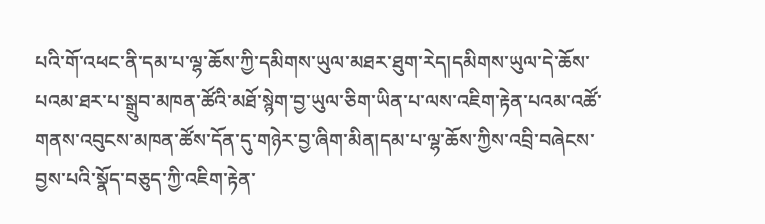པའི་གོ་འཕང་ནི་དམ་པ་ལྷ་ཆོས་ཀྱི་དམིགས་ཡུལ་མཐར་ཐུག་རེད།དམིགས་ཡུལ་དེ་ཆོས་པའམ་ཐར་པ་སྒྲུབ་མཁན་ཚོའི་མཐོ་སྙེག་བྱ་ཡུལ་ཅིག་ཡིན་པ་ལས་འཇིག་རྟེན་པའམ་འཚོ་གནས་འབུངས་མཁན་ཚོས་དོན་དུ་གཉེར་བྱ་ཞིག་མིན།དམ་པ་ལྷ་ཆོས་ཀྱིས་འབྲི་བཞེངས་བྱས་པའི་སྣོད་བཅུད་ཀྱི་འཇིག་རྟེན་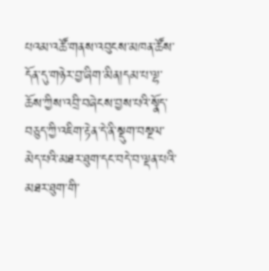པའམ་འཚོ་གནས་འབུངས་མཁན་ཚོས་དོན་དུ་གཉེར་བྱ་ཞིག་མིན།དམ་པ་ལྷ་ཆོས་ཀྱིས་འབྲི་བཞེངས་བྱས་པའི་སྣོད་བཅུད་ཀྱི་འཇིག་རྟེན་དེ་ནི་སྡུག་བསྔལ་མེད་པའི་མཐར་ཐུག་དང་བདེ་བ་ལྡན་པའི་མཐར་ཐུག་གི་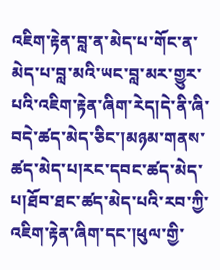འཇིག་རྟེན་བླ་ན་མེད་པ་གོང་ན་མེད་པ་བླ་མའི་ཡང་བླ་མར་གྱུར་པའི་འཇིག་རྟེན་ཞིག་རེད།དེ་ནི་ཞི་བདེ་ཚད་མེད་ཅིང་།མཉམ་གནས་ཚད་མེད་པ།རང་དབང་ཚད་མེད་པ།ཐོབ་ཐང་ཚད་མེད་པའི་རབ་ཀྱི་འཇིག་རྟེན་ཞིག་དང་།ཕུལ་གྱི་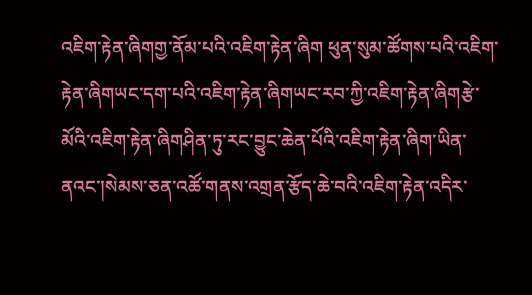འཇིག་རྟེན་ཞིགགྱ་ནོམ་པའི་འཇིག་རྟེན་ཞིག ཕུན་སུམ་ཚོགས་པའི་འཇིག་རྟེན་ཞིགཡང་དག་པའི་འཇིག་རྟེན་ཞིགཡང་རབ་ཀྱི་འཇིག་རྟེན་ཞིགརྩེ་མོའི་འཇིག་རྟེན་ཞིགཤིན་ཏུ་རང་བྱུང་ཆེན་པོའི་འཇིག་རྟེན་ཞིག་ཡིན་ནའང་།སེམས་ཅན་འཚོ་གནས་འགྲན་རྩོད་ཆེ་བའི་འཇིག་རྟེན་འདིར་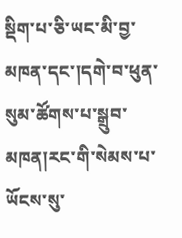སྡིག་པ་ཅི་ཡང་མི་བྱ་མཁན་དང་།དགེ་བ་ཕུན་སུམ་ཚོགས་པ་སྒྲུབ་མཁན།རང་གི་སེམས་པ་ཡོངས་སུ་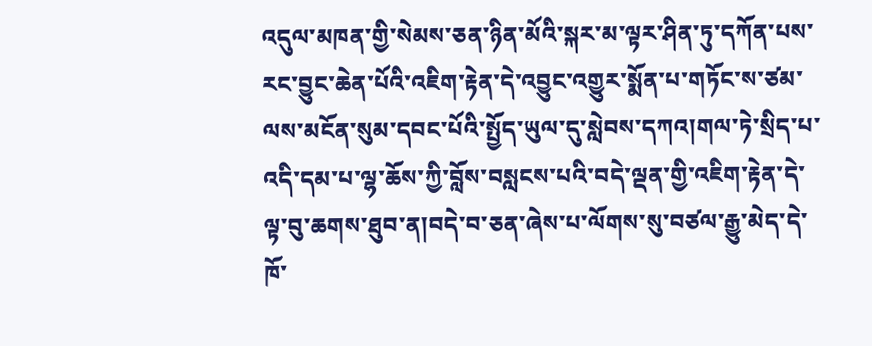འདུལ་མཁན་གྱི་སེམས་ཅན་ཉིན་མོའི་སྐར་མ་ལྟར་ཤིན་ཏུ་དཀོན་པས་རང་བྱུང་ཆེན་པོའི་འཇིག་རྟེན་དེ་འབྱུང་འགྱུར་སྨོན་པ་གཏོང་ས་ཙམ་ལས་མངོན་སུམ་དབང་པོའི་སྤྱོད་ཡུལ་དུ་སླེབས་དཀའ།གལ་ཏེ་སྲིད་པ་འདི་དམ་པ་ལྷ་ཆོས་ཀྱི་བློས་བསླངས་པའི་བདེ་ལྡན་གྱི་འཇིག་རྟེན་དེ་ལྟ་བུ་ཆགས་ཐུབ་ན།བདེ་བ་ཅན་ཞེས་པ་ལོགས་སུ་བཙལ་རྒྱུ་མེད་དེ་ཁོ་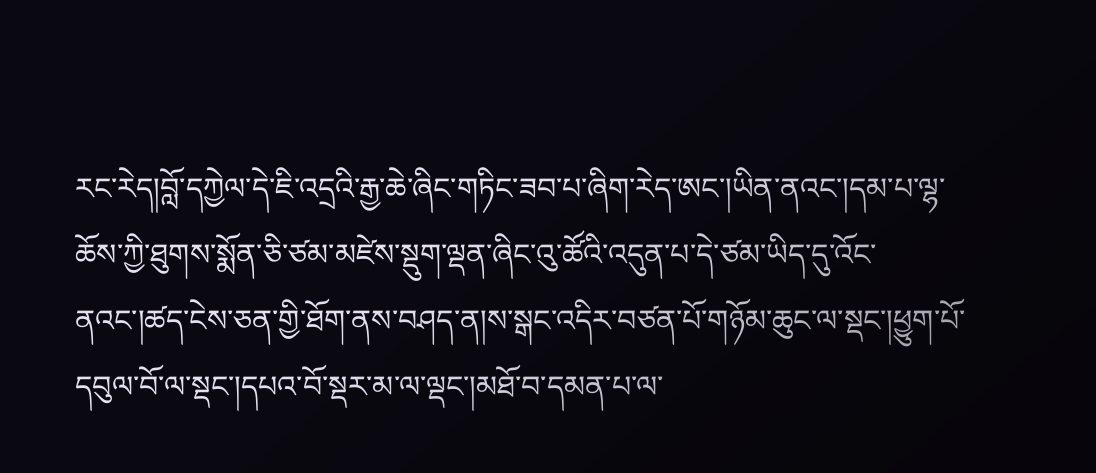རང་རེད།བློ་དཀྱེལ་དེ་ཇི་འདྲའི་རྒྱ་ཆེ་ཞིང་གཏིང་ཟབ་པ་ཞིག་རེད་ཨང་།ཡིན་ནའང་།དམ་པ་ལྷ་ཆོས་ཀྱི་ཐུགས་སྨོན་ཅི་ཙམ་མཛེས་སྡུག་ལྡན་ཞིང་འུ་ཚོའི་འདུན་པ་དེ་ཙམ་ཡིད་དུ་འོང་ནའང་།ཚད་ངེས་ཅན་གྱི་ཐོག་ནས་བཤད་ན།ས་སྒང་འདིར་བཙན་པོ་གཉོམ་ཆུང་ལ་སྡང་།ཕྱུག་པོ་དབུལ་བོ་ལ་སྡང་།དཔའ་བོ་སྡར་མ་ལ་ལྡང་།མཐོ་བ་དམན་པ་ལ་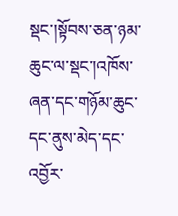སྡང་།སྟོབས་ཅན་ཉམ་ཆུང་ལ་སྡང་།འཁོས་ཞན་དང་གཉོམ་ཆུང་དང་ནུས་མེད་དང་འབྱོར་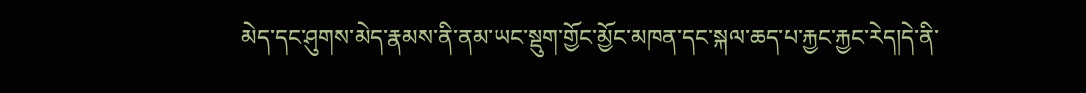མེད་དང་ཤུགས་མེད་རྣམས་ནི་ནམ་ཡང་སྡུག་གྱོང་མྱོང་མཁན་དང་སྐལ་ཆད་པ་རྐྱང་རྐྱང་རེད།དེ་ནི་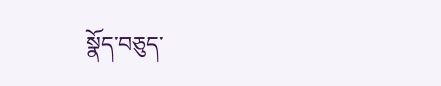སྣོད་བཅུད་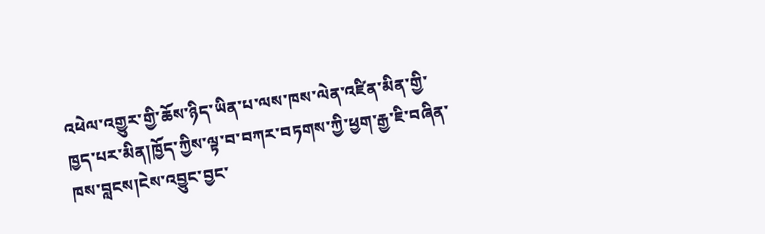འཕེལ་འགྱུར་གྱི་ཆོས་ཉིད་ཡིན་པ་ལས་ཁས་ལེན་འཛིན་མིན་གྱི་ཁྱད་པར་མིན།ཁྱོད་ཀྱིས་ལྟ་བ་བཀར་བཏགས་ཀྱི་ཕྱག་རྒྱ་ཇི་བཞིན་ཁས་བླངས།ངེས་འབྱུང་བྱང་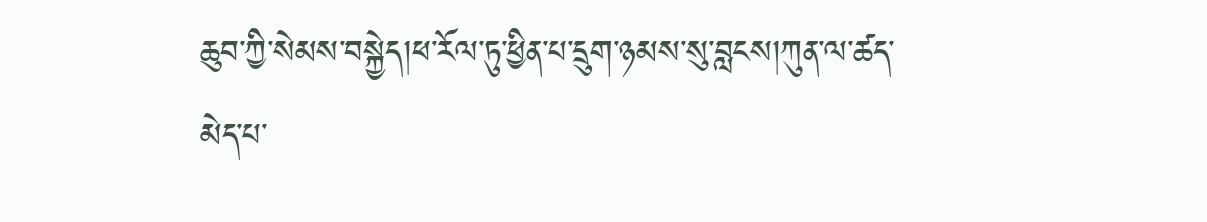ཆུབ་ཀྱི་སེམས་བསྐྱེད།ཕ་རོལ་ཏུ་ཕྱིན་པ་དྲུག་ཉམས་སུ་བླངས།ཀུན་ལ་ཚད་མེད་པ་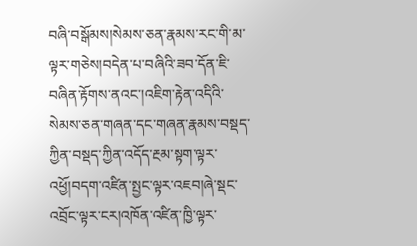བཞི་བསྒོམས།སེམས་ཅན་རྣམས་རང་གི་མ་ལྟར་གཅེས།བདེན་པ་བཞིའི་ཟབ་དོན་ཇི་བཞིན་རྟོགས་ནའང་།འཇིག་རྟེན་འདིའི་སེམས་ཅན་གཞན་དང་གཞན་རྣམས་བསྡད་ཀྱིན་བསྡད་ཀྱིན་འདོད་རྔམ་སྟག་ལྟར་འཕྱོ།བདག་འཛིན་སྤྱང་ལྟར་འཇབ།ཞེ་སྡང་འབྲོང་ལྟར་ངར།འཁོན་འཛིན་ཁྱི་ལྟར་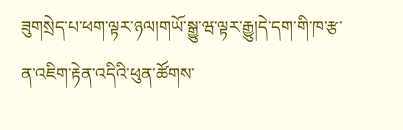ཟུགསྲེད་པ་ཕག་ལྟར་ཉལ།གཡོ་སྒྱུ་ཝ་ལྟར་རྒྱུ།དེ་དག་གི་ཁ་རྩ་ན་འཇིག་རྟེན་འདིའི་ཕུན་ཚོགས་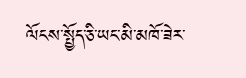ལོངས་སྤྱོད་ཅི་ཡང་མི་མཁོ་ཟེར་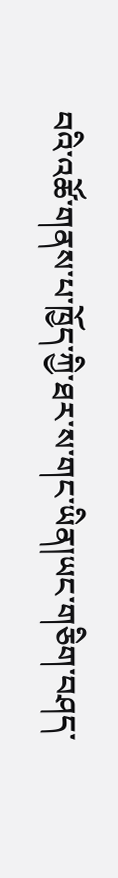བའི་འཚོ་གནས་པ་ཁྱོད་ཀྱི་ཐར་ས་གང་ཡིན།ཡང་གཅིག་བཤད་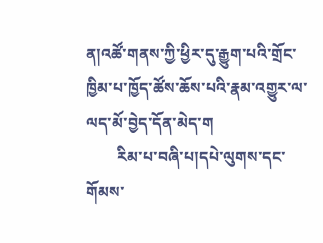ན།འཚོ་གནས་ཀྱི་ཕྱིར་དུ་རྒྱུག་པའི་གྲོང་ཁྱིམ་པ་ཁྱོད་ཚོས་ཆོས་པའི་རྣམ་འགྱུར་ལ་ལད་མོ་བྱེད་དོན་མེད་ག
        རིམ་པ་བཞི་པ།དཔེ་ལུགས་དང་གོམས་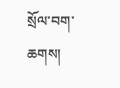སྲོལ་བག་ཆགས།